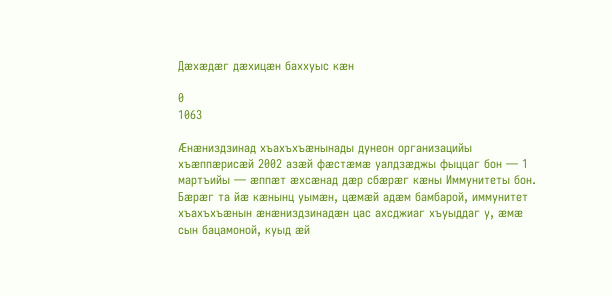Дæхæдæг дæхицæн баххуыс кæн

0
1063

Æнæниздзинад хъахъхъæнынады дунеон организацийы хъæппæрисæй 2002 азæй фæстæмæ уалдзæджы фыццаг бон — 1 мартъийы — æппæт æхсæнад дæр сбæрæг кæны Иммунитеты бон. Бæрæг та йæ кæнынц уымæн, цæмæй адæм бамбарой, иммунитет хъахъхъæнын æнæниздзинадæн цас ахсджиаг хъуыддаг у, æмæ сын бацамоной, куыд æй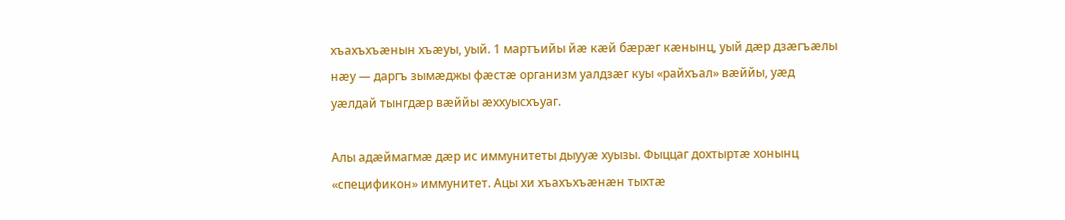хъахъхъæнын хъæуы, уый. 1 мартъийы йæ кæй бæрæг кæнынц, уый дæр дзæгъæлы нæу — даргъ зымæджы фæстæ организм уалдзæг куы «райхъал» вæййы, уæд уæлдай тынгдæр вæййы æххуысхъуаг.

Алы адæймагмæ дæр ис иммунитеты дыууæ хуызы. Фыццаг дохтыртæ хонынц «спецификон» иммунитет. Ацы хи хъахъхъæнæн тыхтæ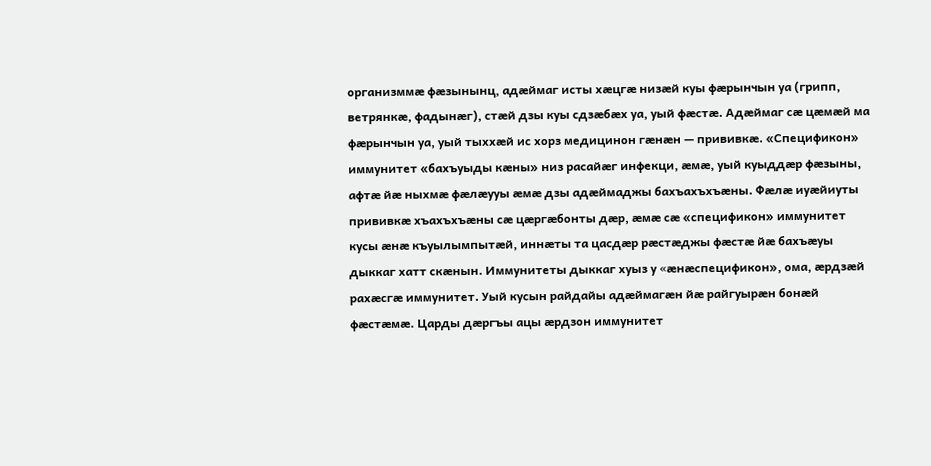организммæ фæзынынц, адæймаг исты хæцгæ низæй куы фæрынчын уа (грипп, ветрянкæ, фадынæг), стæй дзы куы сдзæбæх уа, уый фæстæ. Адæймаг сæ цæмæй ма фæрынчын уа, уый тыххæй ис хорз медицинон гæнæн — прививкæ. «Спецификон» иммунитет «бахъуыды кæны» низ расайæг инфекци, æмæ, уый куыддæр фæзыны, афтæ йæ ныхмæ фæлæууы æмæ дзы адæймаджы бахъахъхъæны. Фæлæ иуæйиуты прививкæ хъахъхъæны сæ цæргæбонты дæр, æмæ сæ «спецификон» иммунитет кусы æнæ къуылымпытæй, иннæты та цасдæр рæстæджы фæстæ йæ бахъæуы дыккаг хатт скæнын. Иммунитеты дыккаг хуыз у «æнæспецификон», ома, æрдзæй рахæсгæ иммунитет. Уый кусын райдайы адæймагæн йæ райгуырæн бонæй фæстæмæ. Царды дæргъы ацы æрдзон иммунитет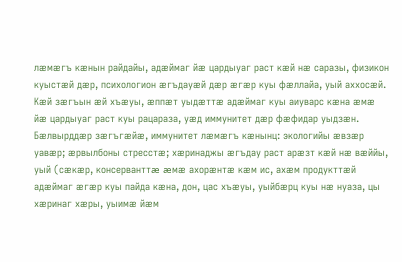лæмæгъ кæнын райдайы, адæймаг йæ цардыуаг раст кæй нæ саразы, физикон куыстæй дæр, психологион æгъдауæй дæр æгæр куы фæллайа, уый аххосæй. Кæй зæгъын æй хъæуы, æппæт уыдæттæ адæймаг куы аиуварс кæна æмæ йæ цардыуаг раст куы рацараза, уæд иммунитет дæр фæфидар уыдзæн. Бæлвырддæр зæгъгæйæ, иммунитет лæмæгъ кæнынц: экологийы æвзæр уавæр; æрвылбоны стресстæ; хæринаджы æгъдау раст арæзт кæй нæ вæййы, уый (сæкæр, консерванттæ æмæ ахорæнтæ кæм ис, ахæм продукттæй адæймаг æгæр куы пайда кæна, дон, цас хъæуы, уыйбæрц куы нæ нуаза, цы хæринаг хæры, уыимæ йæм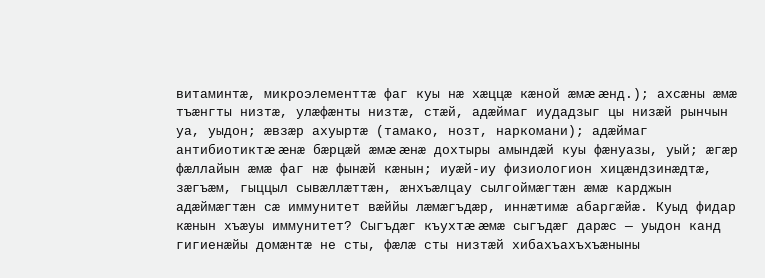витаминтæ, микроэлементтæ фаг куы нæ хæццæ кæной æмæ æнд.); ахсæны æмæ тъæнгты низтæ, улæфæнты низтæ, стæй, адæймаг иудадзыг цы низæй рынчын уа, уыдон; æвзæр ахуыртæ (тамако, нозт, наркомани); адæймаг антибиотиктæ æнæ бæрцæй æмæ æнæ дохтыры амындæй куы фæнуазы, уый; æгæр фæллайын æмæ фаг нæ фынæй кæнын; иуæй-иу физиологион хицæндзинæдтæ, зæгъæм, гыццыл сывæллæттæн, æнхъæлцау сылгоймæгтæн æмæ карджын адæймæгтæн сæ иммунитет вæййы лæмæгъдæр, иннæтимæ абаргæйæ. Куыд фидар кæнын хъæуы иммунитет? Сыгъдæг къухтæ æмæ сыгъдæг дарæс — уыдон канд гигиенæйы домæнтæ не сты, фæлæ сты низтæй хибахъахъхъæныны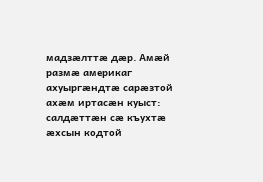мадзæлттæ дæр. Амæй размæ америкаг ахуыргæндтæ сарæзтой ахæм иртасæн куыст: салдæттæн сæ къухтæ æхсын кодтой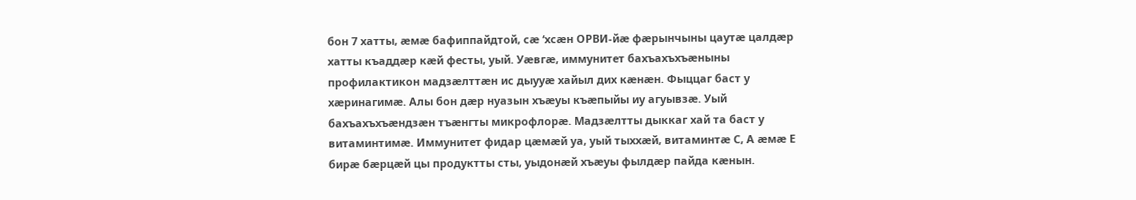бон 7 хатты, æмæ бафиппайдтой, сæ ‘хсæн ОРВИ-йæ фæрынчыны цаутæ цалдæр хатты къаддæр кæй фесты, уый. Уæвгæ, иммунитет бахъахъхъæныны профилактикон мадзæлттæн ис дыууæ хайыл дих кæнæн. Фыццаг баст у хæринагимæ. Алы бон дæр нуазын хъæуы къæпыйы иу агуывзæ. Уый бахъахъхъæндзæн тъæнгты микрофлорæ. Мадзæлтты дыккаг хай та баст у витаминтимæ. Иммунитет фидар цæмæй уа, уый тыххæй, витаминтæ С, А æмæ Е бирæ бæрцæй цы продуктты сты, уыдонæй хъæуы фылдæр пайда кæнын.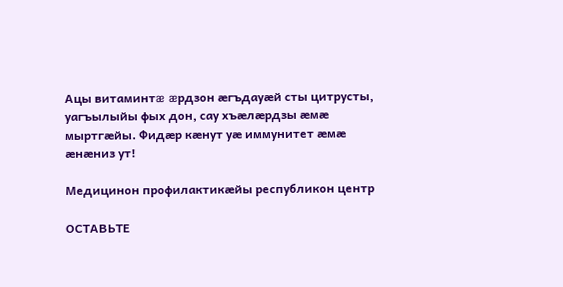Ацы витаминтæ æрдзон æгъдауæй сты цитрусты, уагъылыйы фых дон, сау хъæлæрдзы æмæ мыртгæйы. Фидæр кæнут уæ иммунитет æмæ æнæниз ут!

Медицинон профилактикæйы республикон центр

ОСТАВЬТЕ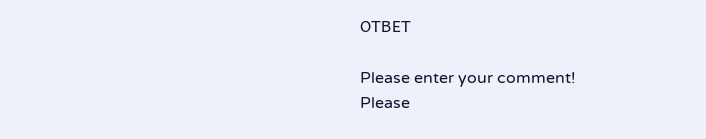ОТВЕТ

Please enter your comment!
Please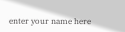enter your name here